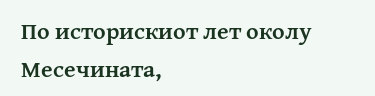По историскиот лет околу Месечината,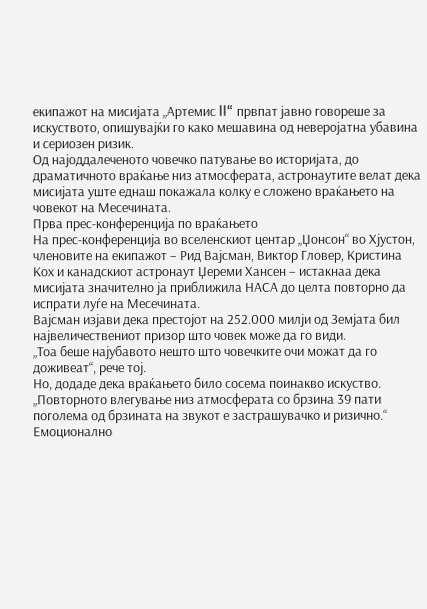екипажот на мисијата „Артемис II“ првпат јавно говореше за искуството, опишувајќи го како мешавина од неверојатна убавина и сериозен ризик.
Од најоддалеченото човечко патување во историјата, до драматичното враќање низ атмосферата, астронаутите велат дека мисијата уште еднаш покажала колку е сложено враќањето на човекот на Месечината.
Прва прес-конференција по враќањето
На прес-конференција во вселенскиот центар „Џонсон“ во Хјустон, членовите на екипажот – Рид Вајсман, Виктор Гловер, Кристина Кох и канадскиот астронаут Џереми Хансен – истакнаа дека мисијата значително ја приближила НАСА до целта повторно да испрати луѓе на Месечината.
Вајсман изјави дека престојот на 252.000 милји од Земјата бил највеличествениот призор што човек може да го види.
„Тоа беше најубавото нешто што човечките очи можат да го доживеат“, рече тој.
Но, додаде дека враќањето било сосема поинакво искуство.
„Повторното влегување низ атмосферата со брзина 39 пати поголема од брзината на звукот е застрашувачко и ризично.“
Емоционално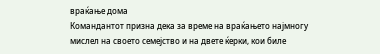враќање дома
Командантот призна дека за време на враќањето најмногу мислел на своето семејство и на двете ќерки, кои биле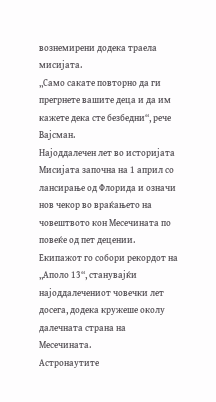вознемирени додека траела мисијата.
„Само сакате повторно да ги прегрнете вашите деца и да им кажете дека сте безбедни“, рече Вајсман.
Најоддалечен лет во историјата
Мисијата започна на 1 април со лансирање од Флорида и означи нов чекор во враќањето на човештвото кон Месечината по повеќе од пет децении.
Екипажот го собори рекордот на „Аполо 13“, станувајќи најоддалечениот човечки лет досега, додека кружеше околу далечната страна на Месечината.
Астронаутите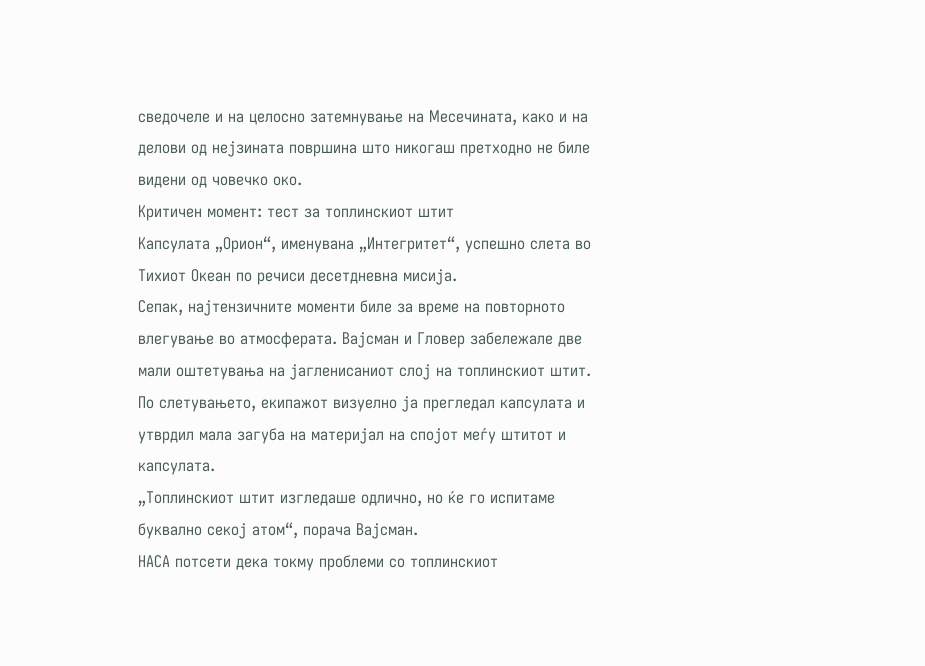сведочеле и на целосно затемнување на Месечината, како и на делови од нејзината површина што никогаш претходно не биле видени од човечко око.
Критичен момент: тест за топлинскиот штит
Капсулата „Орион“, именувана „Интегритет“, успешно слета во Тихиот Океан по речиси десетдневна мисија.
Сепак, најтензичните моменти биле за време на повторното влегување во атмосферата. Вајсман и Гловер забележале две мали оштетувања на јагленисаниот слој на топлинскиот штит.
По слетувањето, екипажот визуелно ја прегледал капсулата и утврдил мала загуба на материјал на спојот меѓу штитот и капсулата.
„Топлинскиот штит изгледаше одлично, но ќе го испитаме буквално секој атом“, порача Вајсман.
НАСА потсети дека токму проблеми со топлинскиот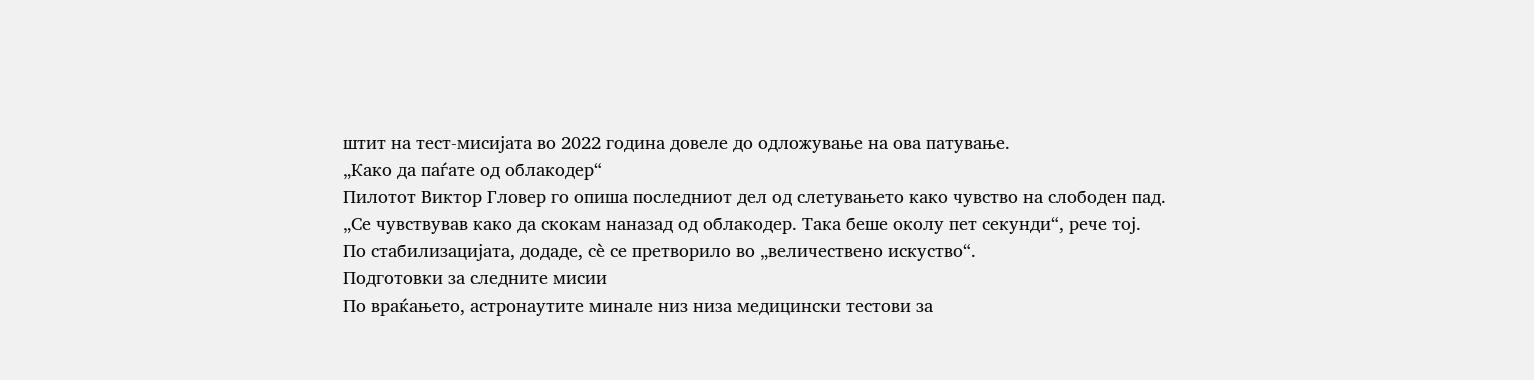штит на тест-мисијата во 2022 година довеле до одложување на ова патување.
„Како да паѓате од облакодер“
Пилотот Виктор Гловер го опиша последниот дел од слетувањето како чувство на слободен пад.
„Се чувствував како да скокам наназад од облакодер. Така беше околу пет секунди“, рече тој.
По стабилизацијата, додаде, сè се претворило во „величествено искуство“.
Подготовки за следните мисии
По враќањето, астронаутите минале низ низа медицински тестови за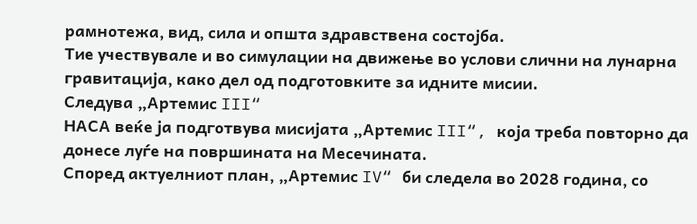рамнотежа, вид, сила и општа здравствена состојба.
Тие учествувале и во симулации на движење во услови слични на лунарна гравитација, како дел од подготовките за идните мисии.
Следува „Артемис III“
НАСА веќе ја подготвува мисијата „Артемис III“, која треба повторно да донесе луѓе на површината на Месечината.
Според актуелниот план, „Артемис IV“ би следела во 2028 година, со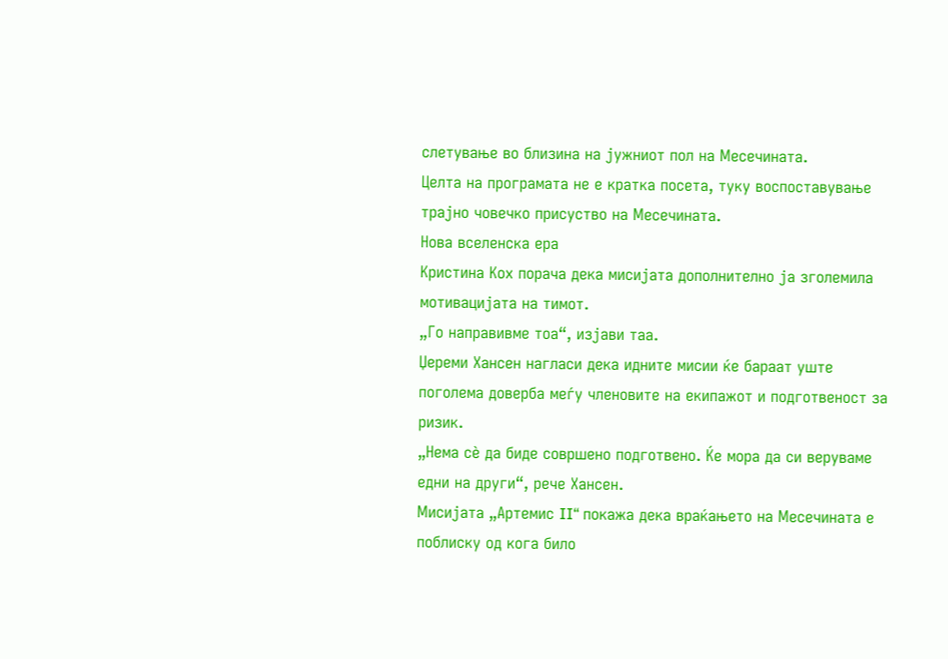слетување во близина на јужниот пол на Месечината.
Целта на програмата не е кратка посета, туку воспоставување трајно човечко присуство на Месечината.
Нова вселенска ера
Кристина Кох порача дека мисијата дополнително ја зголемила мотивацијата на тимот.
„Го направивме тоа“, изјави таа.
Џереми Хансен нагласи дека идните мисии ќе бараат уште поголема доверба меѓу членовите на екипажот и подготвеност за ризик.
„Нема сè да биде совршено подготвено. Ќе мора да си веруваме едни на други“, рече Хансен.
Мисијата „Артемис II“ покажа дека враќањето на Месечината е поблиску од кога било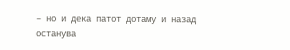– но и дека патот дотаму и назад останува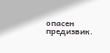опасен предизвик.